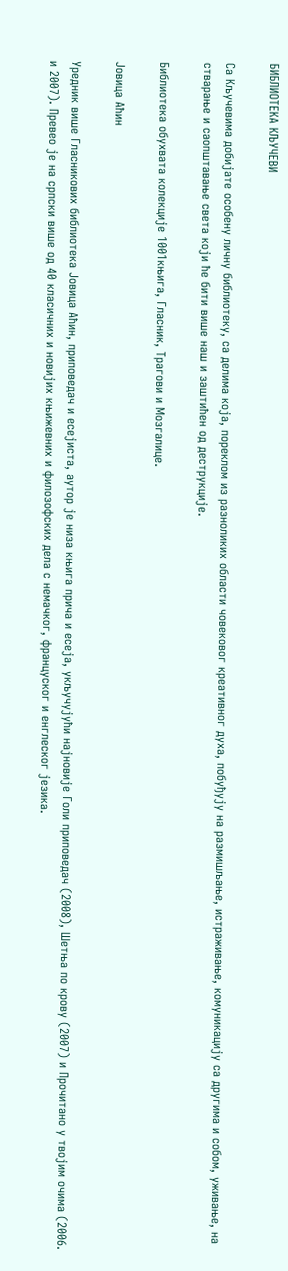БИБЛИОТЕКА КЉУЧЕВИ

Са Кључевима добијате особену личну библиотеку, са делима која, пореклом из разноликих области човековог креативног духа, побуђују на размишљање, истраживање, комуникацију са другима и собом, уживање, на стварање и саопштавање света који ће бити више наш и заштићен од деструкције.

Библиотека обухвата колекције 1001књига, Гласник, Трагови и Мозгалице.

Јовица Аћин

Уредник више Гласникових библиотека Јовица Аћин, приповедач и есејиста, аутор је низа књига прича и есеја, укључујући најновије Голи приповедач (2008), Шетња по крову (2007) и Прочитано у твојим очима (2006. и 2007). Превео је на српски више од 40 класичних и новијих књижевних и филозофских дела с немачког, француског и енглеског језика.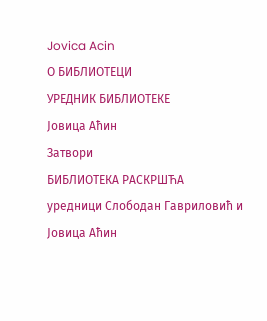Jovica Acin
О БИБЛИОТЕЦИ
УРЕДНИК БИБЛИОТЕКЕ
Јовица Аћин
Затвори
БИБЛИОТЕКА РАСКРШЋА
уредници Слободан Гавриловић и Јовица Аћин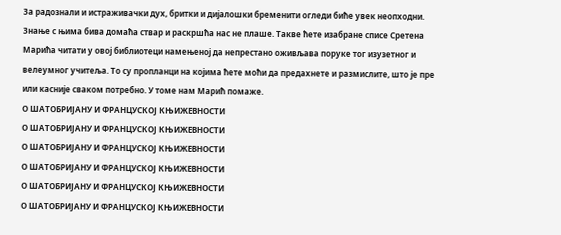За радознали и истраживачки дух, бритки и дијалошки бременити огледи биће увек неопходни. Знање с њима бива домаћа ствар и раскршћа нас не плаше. Такве ћете изабране списе Сретена Марића читати у овој библиотеци намењеној да непрестано оживљава поруке тог изузетног и велеумног учитеља. То су пропланци на којима ћете моћи да предахнете и размислите, што је пре или касније сваком потребно. У томе нам Марић помаже.
О ШАТОБРИЈАНУ И ФРАНЦУСКОЈ КЊИЖЕВНОСТИ
О ШАТОБРИЈАНУ И ФРАНЦУСКОЈ КЊИЖЕВНОСТИ
О ШАТОБРИЈАНУ И ФРАНЦУСКОЈ КЊИЖЕВНОСТИ
О ШАТОБРИЈАНУ И ФРАНЦУСКОЈ КЊИЖЕВНОСТИ
О ШАТОБРИЈАНУ И ФРАНЦУСКОЈ КЊИЖЕВНОСТИ
О ШАТОБРИЈАНУ И ФРАНЦУСКОЈ КЊИЖЕВНОСТИ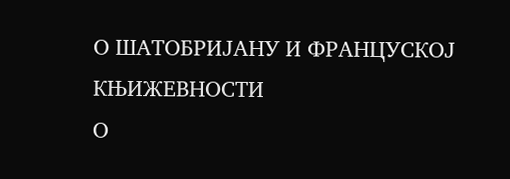О ШАТОБРИЈАНУ И ФРАНЦУСКОЈ КЊИЖЕВНОСТИ
О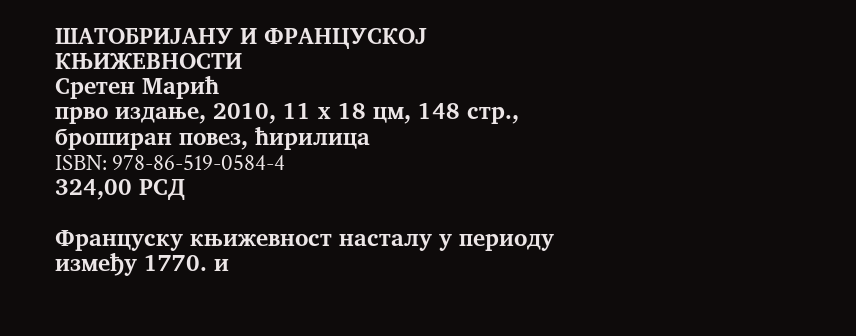ШАТОБРИЈАНУ И ФРАНЦУСКОЈ КЊИЖЕВНОСТИ
Сретен Марић
прво издање, 2010, 11 х 18 цм, 148 стр., броширан повез, ћирилица
ISBN: 978-86-519-0584-4
324,00 РСД

Француску књижевност насталу у периоду између 1770. и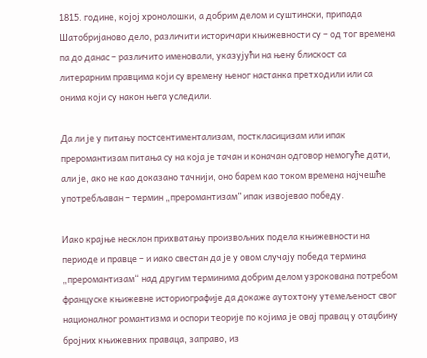1815. године, којој хронолошки, а добрим делом и суштински, припада Шатобријаново дело, различити историчари књижевности су – од тог времена па до данас – различито именовали, указујући на њену блискост са литерарним правцима који су времену њеног настанка претходили или са онима који су након њега уследили.

Да ли је у питању постсентиментализам, посткласицизам или ипак преромантизам питања су на која је тачан и коначан одговор немогуће дати, али је, ако не као доказано тачнији, оно барем као током времена најчешће употребљаван – термин „преромантизам” ипак извојевао победу.

Иако крајње несклон прихватању произвољних подела књижевности на периоде и правце – и иако свестан да је у овом случају победа термина „преромантизам“ над другим терминима добрим делом узрокована потребом француске књижевне историографије да докаже аутохтону утемељеност свог националног романтизма и оспори теорије по којима је овај правац у отаџбину бројних књижевних праваца, заправо, из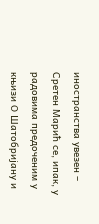иностранства увезен – Сретен Марић се, ипак, у радовима предоченим у књизи О Шатобријану и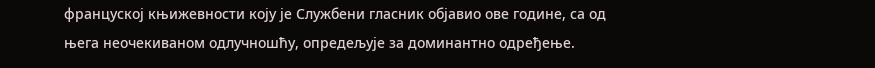француској књижевности коју је Службени гласник објавио ове године, са од њега неочекиваном одлучношћу, опредељује за доминантно одређење.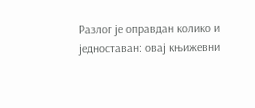Разлог је оправдан колико и једноставан: овај књижевни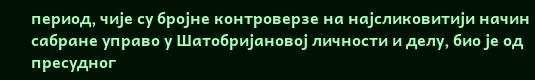период, чије су бројне контроверзе на најсликовитији начин сабране управо у Шатобријановој личности и делу, био је од пресудног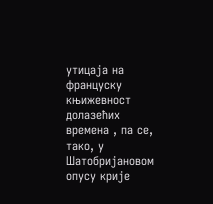утицаја на француску књижевност долазећих времена , па се, тако, у Шатобријановом опусу крије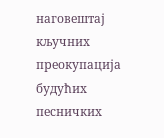наговештај кључних преокупација будућих песничких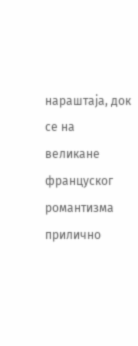нараштаја, док се на великане француског романтизма прилично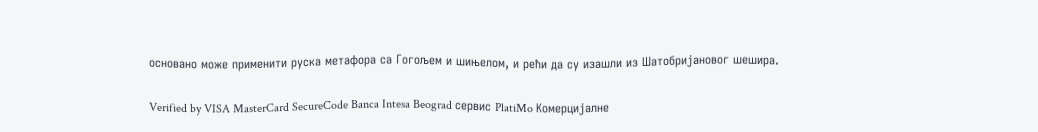основано може применити руска метафора са Гогољем и шињелом, и рећи да су изашли из Шатобријановог шешира.

Verified by VISA MasterCard SecureCode Banca Intesa Beograd сервис PlatiMo Комерцијалне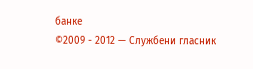банке
©2009 - 2012 — Службени гласник